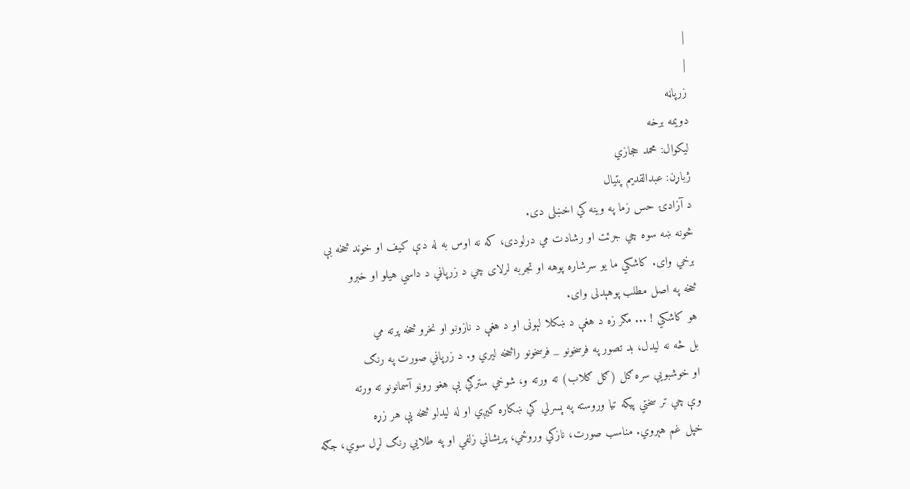|
|
زرپاڼه
دويمه برخه
ليكوال: محمد حجازي
ژباړن: عبدالقديم پتيال
د آزادۍ حس زما په وينه كي اخښلى دى.
څونه ښه سوه چي جرئت او رشادت مي درلودى، كه نه اوس به له دې كيف او خوند څخه بې
برخي واى. كاشكي ما يو سرشاره پوهه او تجربه لرلاى چي د زرپاڼي د داسي هيلو او خبرو
څخه په اصل مطلب پوهېدلى واى.
هو كاشكي ! ... مګر زه د هغې د ښكلا لېونى او د هغې د نازونو او نخرو څخه پرته مي
بل څه نه ليدل، بد تصور په فرسخونو _ فرسخونو راڅخه ليري و. د زرپاڼي صورت په رنګ
او خوشبويي سره ګل (ګل ګلاب) ته ورته و، شوخي سترګي يې هغو روڼو آسمانونو ته ورته
وې چي تر سختي پيكه تيا وروسته په پسرلي كي ښكاره كيږي او له ليدلو څخه يې هر زړه
خپل غم هېروي. مناسب صورت، نازكي وروځي، پريشاني زلفي او په طلايي رنګ لړل سوي، جګه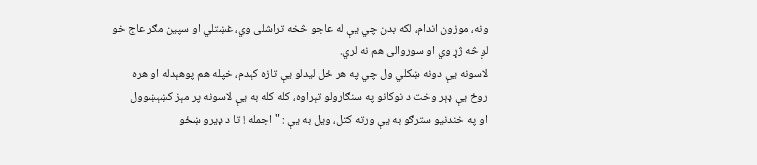ونه، موزون اندام، لكه بدن چي يې له عاجو څخه تراشلى وي، غښتلي او سپين مګر عاج خو
لږ څه ژړ وي او سوروالى هم نه لري.
لاسونه يې دونه ښكلي ول چي په هر ځل ليدلو يې تازه كېدم، خپله هم پوهېدله او هره
روځ يې ډېر وخت د نوكانو په سنګارولو تېراوه، كله كله به يې لاسونه پر مېز كښېښوول
او په خندنيو سترګو به يې ورته كتل، ويل به يې : "اجمله ! تا د ډيرو ښځو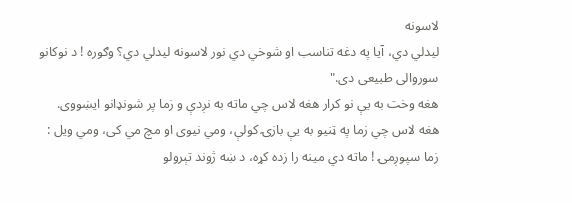لاسونه
ليدلي دي، آيا په دغه تناسب او شوخي دي نور لاسونه ليدلي دي؟ وګوره ! د نوكانو
سوروالى طبيعى دى."
هغه وخت به يې نو كرار هغه لاس چي ماته به نږدې و زما پر شونډانو ايښووى.
هغه لاس چي زما په ټنيو به يې بازۍ كولې، ومي نيوى او مچ مي كى، ومي ويل :
زما سپوږمۍ ! ماته دي مينه را زده كړه، د ښه ژوند تېرولو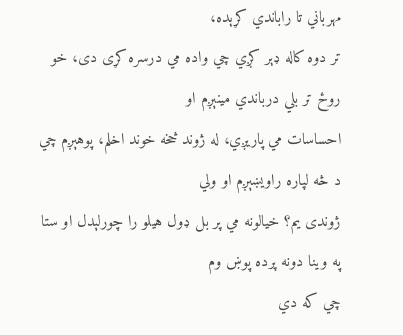مهرباني تا راباندي كړېده،
تر دوه كاله ډېر كږي چي واده مي درسره كړى دى، خو روځ تر بلي درباندي مينېږم او
احساسات مي پاريږي، له ژوند څخه خوند اخلم، پوهېږم چي د څه لپاره راويښېږم او ولي
ژوندى يم؟ خيالونه مي پر بل ډول هيلو را چورلېدل او ستا په وينا دونه پرده پوښ وم
چي كه دي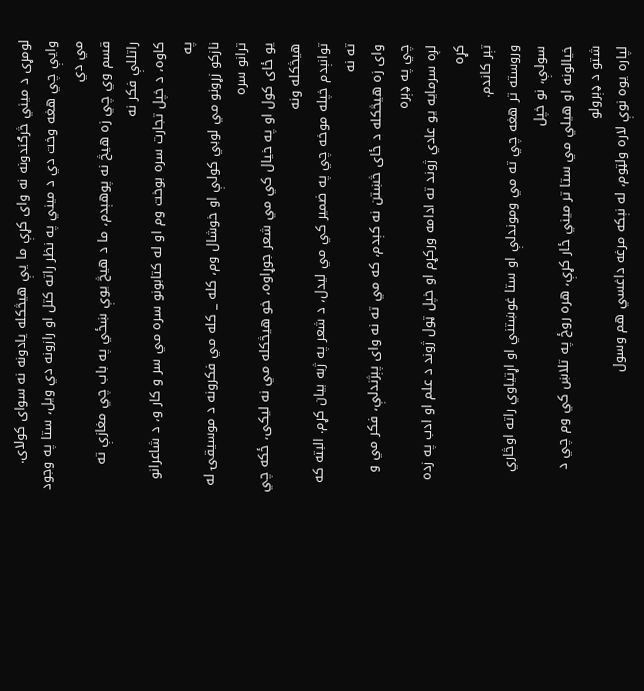لومړى د ميني څرګندونه نه واى كړې ما يې هيڅكله يادونه نه سواى كولاى.
وايې چي هغه وخت دي د ميني په نظر راته كتل او رازونه دي ويل، ستا په وجود مي دي
قسم وي چي زه هيڅ نه پوهېدم، ما د هيڅ يوې ښځي په باب چي مغازې ته راتللې فكر نه
كاوه، د خپل تجارت سره بوخت وم او له كتابونو سره مي سر و كار و، د شاعرانو په
نازكو زړونو مي لوبي كولې او خوشال وم، كله _ كله مي فكرونه د موسيقۍ له ترانو سره
يو ځاى كول او په خيال كي مي شعر جوړاوه، خو هيڅكله مي نه ليكى، ځكه چي هيڅكله ونه
توانېدم خپله موخه چي په ضمير كي مي ليدل، د شعر په ژبه بيان كړم. البته كه ته نه
واى زه هيڅكله د ځاى څښتن نه كېدم، كه مي ته نه واى پېژندلې، فكر مي و چي په ډېره
لږه سرمايه يو عادي ژوند ته ادامه وركړم او خپل ټول ژوند د علم او ادب په زده كړه
تېر كاندم.
وروسته تر هغه چي ته مي وموندلې او ستا غوښتني او اړتياوي راته اوڅاري سولې، نو خپل
خيالونه او هيلي مي ستا تر ميني ځار كړې، هره روځ په تلاښ كي وم چي د شتو د ډېرولو
لپاره يوه نوې لاره ولټوم، له نېكه مرغه داغسي هم وسول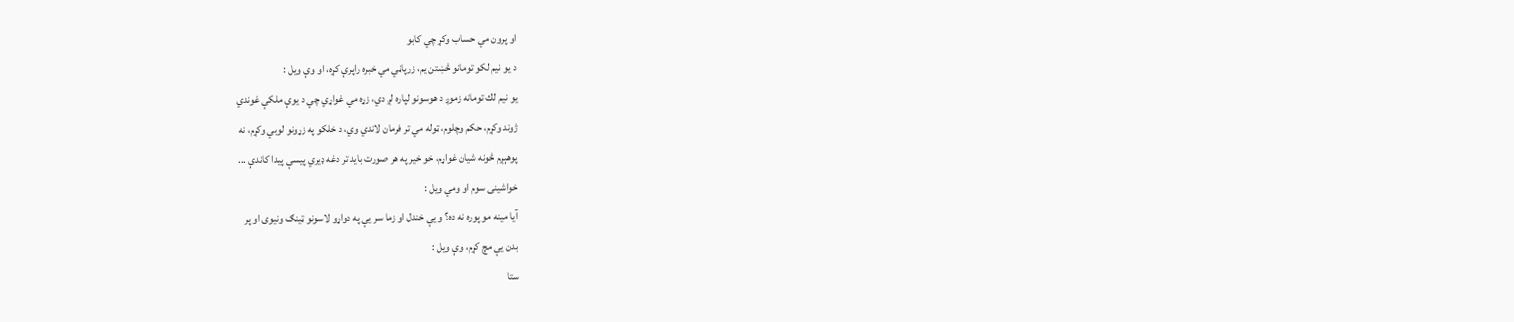او پرون مي حساب وكړ چي كابو
د يو نيم لكو تومانو څښتن يم، زرپاڼي مي خبره راپرې كړه، او وې ويل :
يو نيم لك تومانه زموږ د هوسونو لپاره لږ دي، زړه مي غواړي چي د يوې ملكې غوندي
ژوند وكړم، حكم وچلوم، ټوله مي تر فرمان لاندي وي، د خلكو په زړونو لوبي وكړم، نه
پوهېږم څونه شيان غواړم، خو خير په هر صورت بايد تر دغه ډيري پيسې پيدا كاندې ...
خواشينى سوم او ومي ويل :
آيا مينه مو پوره نه ده؟ و يې خندل او زما سر يې په دواړو لاسونو ټينګ ونيوى او پر
بدن يې مچ كړم، وې ويل :
ستا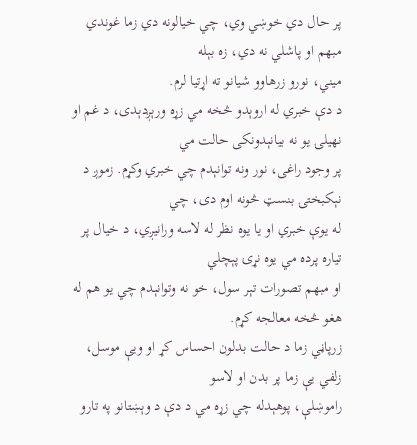پر حال دي خوښي وي، چي خيالونه دي زما غوندي مبهم او پاشلي نه دي، زه بېله
ميني، نورو زرهاوو شيانو ته اړتيا لرم.
د دې خبري له اروېدو څخه مي زړه ورېږدېدى، د غم او نهيلۍ يو نه بيانېدونكى حالت مي
پر وجود راغى، نور ونه توانېدم چي خبري وكړم. زموږ د نېكبختۍ بنسټ څونه اوم دى، چي
له يوې خبري او يا يوه نظر له لاسه ورانيږي، د خيال پر تياره پرده مي يوه نړۍ پېچلي
او مبهم تصورات تېر سول، خو نه وتوانېدم چي يو هم له هغو څخه معالجه كړم.
زرپاڼي زما د حالت بدلون احساس كړ او ويې موسل، زلفي يې زما پر بدن او لاسو
راموښلې، پوهېدله چي زړه مي د دې د وېښتانو په تارو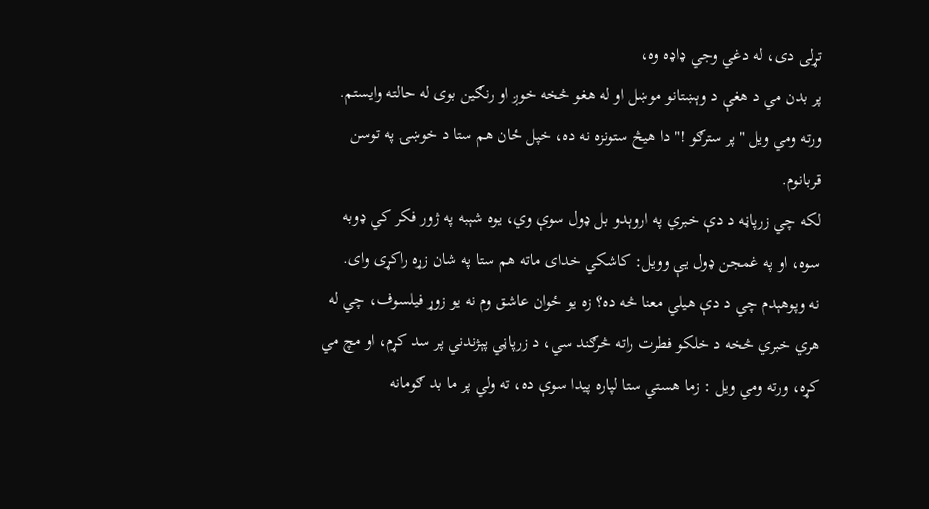تړلى دى، له دغي وجي ډاډه وه،
پر بدن مي د هغې د وېښتانو موښل او له هغو څخه خوږ او رنګين بوى له حالته وايستم.
ورته ومي ويل "پر سترګو !" دا هيڅ ستونزه نه ده، خپل ځان هم ستا د خوښۍ په توسن
قربانوم.
لكه چي زرپاڼه د دې خبري په اروېدو بل ډول سوې وي، يوه شېبه په ژور فكر كي ډوبه
سوه، او په غمجن ډول يې وويل: كاشكي خداى ماته هم ستا په شان زړه راكړى واى.
نه وپوهېدم چي د دې هيلي معنا څه ده؟ زه يو ځوان عاشق وم نه يو زوړ فيلسوف، چي له
هري خبري څخه د خلكو فطرت راته څرګند سي، د زرپاڼي پېژندني پر سد كړم، او مچ مي
كړه، ورته ومي ويل : زما هستي ستا لپاره پيدا سوې ده، ته ولي پر ما بد ګومانه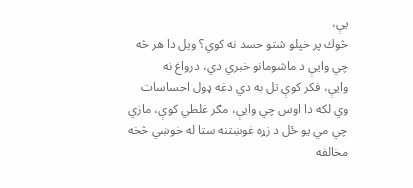يې،
څوك پر خپلو شتو حسد نه كوي؟ ويل دا هر څه چي وايې د ماشومانو خبري دي، درواغ نه
وايې، فكر كوې تل به دي دغه ډول احساسات وي لكه دا اوس چي وايې، مګر غلطي كوې، مازي
چي مي يو ځل د زړه غوښتنه ستا له خوښي څخه مخالفه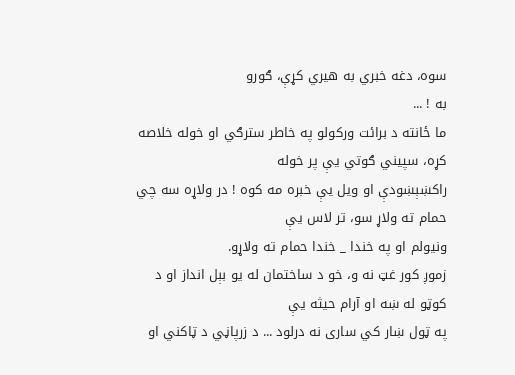سوه، دغه خبري به هيري كړې، ګورو
به ! ...
ما ځانته د برائت وركولو په خاطر سترګي او خوله خلاصه كړه، سپيني ګوتي يې پر خوله
راكښېښودې او ويل يې خبره مه كوه ! در ولاړه سه چي حمام ته ولاړ سو، تر لاس يې
ونيولم او په خندا _ خندا حمام ته ولاړو.
زموږ كور غټ نه و، خو د ساختمان له يو بېل انداز او د كوټو له ښه او آرام حيثه يې
په ټول ښار كي سارى نه درلود ... د زرپاڼي د ټاكني او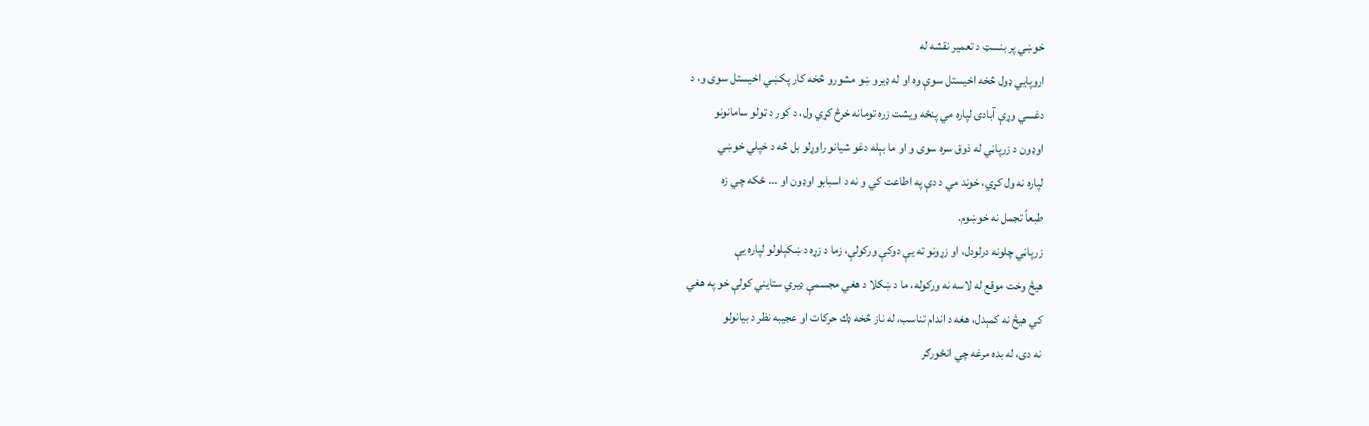خوښي پر بنسټ د تعمير نقشه له
اروپايي ډول څخه اخيستل سوې وه او له ډيرو ښو مشورو څخه كار پكښي اخيستل سوى و، د
دغسي وړې آبادۍ لپاره مي پنځه ويشت زره تومانه خرڅ كړي ول، د كور د ټولو سامانونو
اوډون د زرپاڼي له ذوق سره سوى و او ما بېله دغو شيانو راوړلو بل څه د خپلي خوښي
لپاره نه ول كړي، خوند مي د دې په اطاعت كي و نه د اسبابو اوډون او ... ځكه چي زه
طبعاً تجمل نه خوښوم.
زرپاڼي چلونه درلودل، او زړونو ته يې دوكې وركولې، زما د زړه د ښكېلولو لپاره يې
هيڅ وخت موقع له لاسه نه وركوله، ما د ښكلا د هغي مجسمې ډيري ستايني كولې خو په هغي
كي هيڅ نه كمېدل، هغه د اندام تناسب، له ناز څخه ډك حركات او عجيبه نظر د بيانولو
نه دى، له بده مرغه چي انځورګر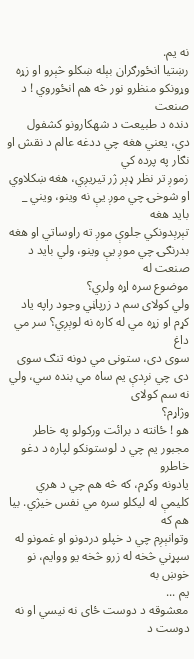نه يم.
رښتيا انځورګران بېله ښكلو څېرو او زړه وړونكو منظرو نور څه هم انځوروي ! د صنعت
دنده د طبيعت د شهكارونو كشفول دي، يعني هغه چي ددغه عالم د نقش او نګار په پرده كي
زموږ تر نظر ډېر ژر تيريږي، هغه ښكلاوي او شوخۍ چي موږ يې نه وينو، ويني _ بايد هغه
تېرېدونكي جلوې موږ ته راوساتي او هغه بدرنګۍ چي موږ يې وينو، ولي بايد د صنعت له
موضوع سره اړه ولري؟
ولي كولاى سم د زرپاڼي وجود راپه ياد كړم او زړه مي له كاره نه لوېږي؟ سر مي داغ
سوى دى، ستونى مي دونه تنګ سوى دى چي نږدې يم ساه مي بنده سي، ولي نه سم كولاى
وژاړم؟
هو ! ځانته د برائت وركولو په خاطر مجبور يم چي د لوستونكو لپاره د دغو خاطرو
يادونه وكړم، كه څه هم چي د هري كليمې له ليكلو سره مي نفس خيژي. بيا هم كه
وتوانېږم چي د خپلو دردونو او غمونو له سپړني څخه له زرو څخه يو ووايم، نو خوښ به
يم ...
معشوقه د دوست ځاى نه نيسي او نه دوست د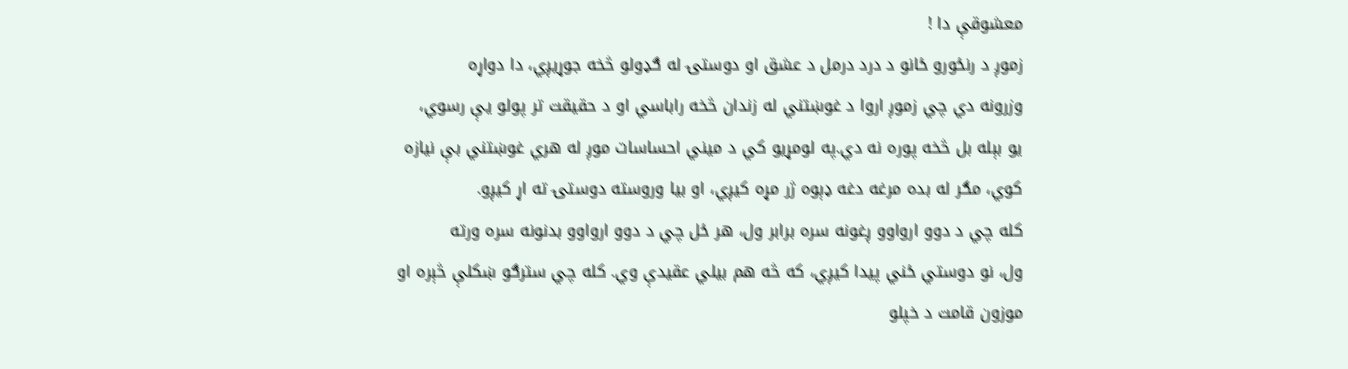معشوقې دا !
زموږ د رنځورو ځانو د درد درمل د عشق او دوستۍ له ګډولو څخه جوړيږي، دا دواړه
وزرونه دي چي زموږ اروا د غوښتني له زندان څخه راباسي او د حقيقت تر پولو يې رسوي،
يو بېله بل څخه پوره نه دي.په لومړيو كي د ميني احساسات موږ له هري غوښتني بې نيازه
كوي، مګر له بده مرغه دغه ډېوه ژر مړه كيږي، او بيا وروسته دوستۍ ته اړ كيږو.
كله چي د دوو ارواوو ږغونه سره برابر ول، هر ځل چي د دوو ارواوو بدنونه سره ورته
ول، نو دوستي ځني پيدا كيږي، كه څه هم بيلي عقيدې وي. كله چي سترګو ښكلې څېره او
موزون قامت د خپلو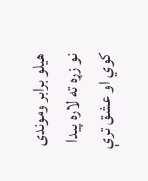هيلو برابر وموندى نو زړه ته لاره پيدا كوي او عشق ترې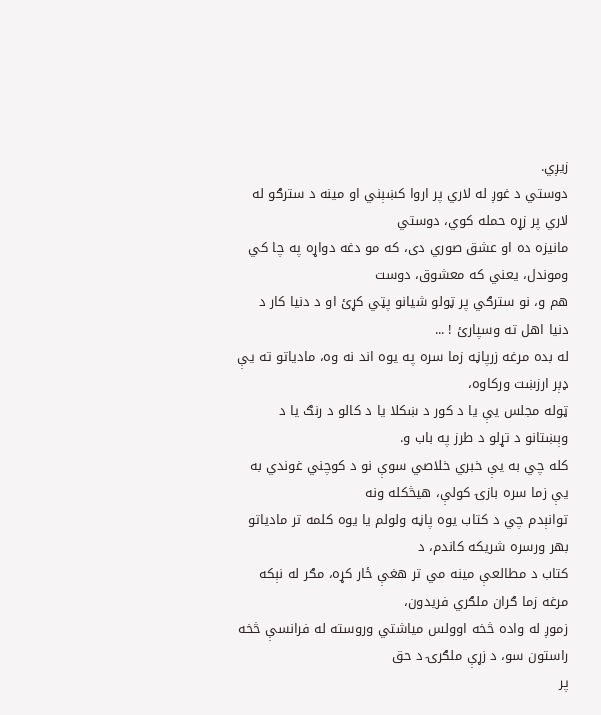زيږي.
دوستي د غوږ له لاري پر اروا كښېني او مينه د سترګو له لاري پر زړه حمله كوي، دوستي
مانيزه ده او عشق صوري دى، كه مو دغه دواړه په چا كي وموندل، يعني كه معشوق، دوست
هم و، نو سترګي پر ټولو شيانو پټي كړئ او د دنيا كار د دنيا اهل ته وسپارئ ! ...
له بده مرغه زرپاڼه زما سره په يوه اند نه وه، مادياتو ته يې ډېر ارزښت وركاوه،
ټوله مجلس يې يا د كور د ښكلا يا د كالو د رنګ يا د وېښتانو د تړلو د طرز په باب و.
كله چي به يې خبري خلاصي سوې نو د كوچني غوندي به يې زما سره بازۍ كولې، هيڅكله ونه
توانېدم چي د كتاب يوه پاڼه ولولم يا يوه كلمه تر مادياتو بهر ورسره شريكه كاندم، د
كتاب د مطالعې مينه مي تر هغې ځار كړه، مګر له نېكه مرغه زما ګران ملګري فريدون،
زموږ له واده څخه اوولس مياشتي وروسته له فرانسې څخه راستون سو، د زړې ملګرۍ د حق
پر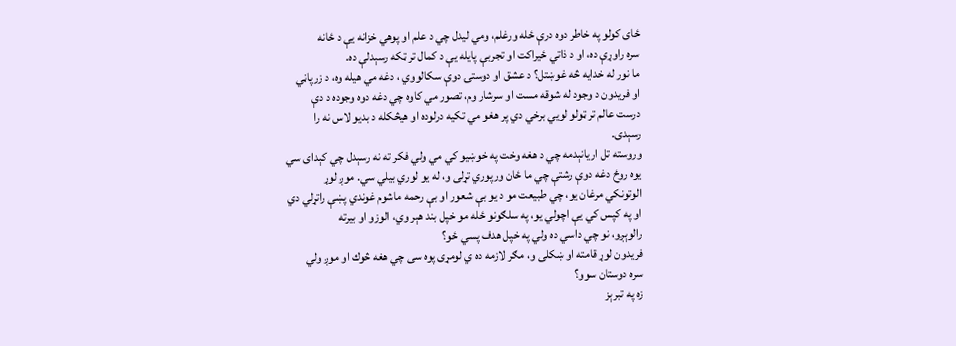ځاى كولو په خاطر دوه درې ځله ورغلم، ومي ليدل چي د علم او پوهي خزانه يې د ځانه
سره راوړې ده، او د ذاتي ځيراكت او تجربې پايله يې د كمال تر ټكه رسېدلې ده.
ما نور له خدايه څه غوښتل؟ د عشق او دوستۍ دوې سكالووي ، دغه مي هيله وه، د زرپاڼي
او فريدون د وجود له شوقه مست او سرشار وم، تصور مي كاوه چي دغه دوه وجوده د دې
درست عالم تر ټولو لويي برخي دي پر هغو مي تكيه درلوده او هيڅكله د بديو لاس نه را
رسېدى.
وروسته تل اريانېدمه چي د هغه وخت په خوښيو كي مي ولي فكر ته نه رسېدل چي كېداى سي
يوه روځ دغه دوې رشتې چي ما ځان ورپوري تړلى و، له يو لوري بيلي سي. موږ لوړ
الوتونكي مرغان يو، چي طبيعت مو د يو بې شعور او بې رحمه ماشوم غوندي پښې راتړلي دي
او په كپس كي يې اچولي يو، په سلګونو ځله مو خپل بند هېر وي، الوزو او بيرته
رالوېږو، نو چي داسي ده ولي په خپل هدف پسي ځو؟
فريدون لوړ قامته او ښكلى و، مګر لازمه ده ي لومړى پوه سى چي هغه څوك او موږ ولي
سره دوستان سوو؟
زه په تبرېز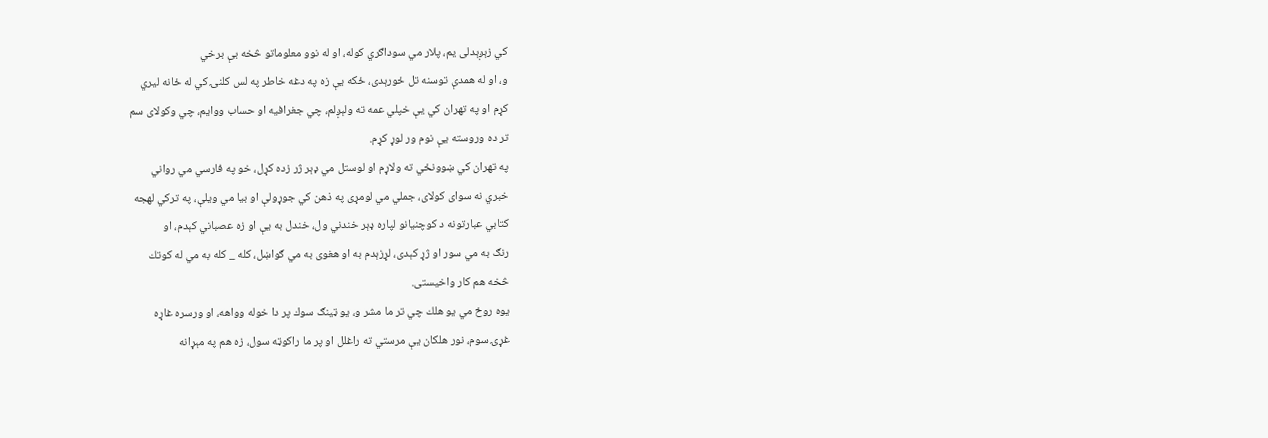كي زېږېدلى يم، پلار مي سوداګري كوله، او له نوو معلوماتو څخه بې برخي
و، او له همدې توسنه تل ځورېدى، ځكه يې زه په دغه خاطر په لس كلنۍ كي له ځانه ليري
كړم او په تهران كي يې خپلي عمه ته ولېږلم، چي جغرافيه او حساب ووايم، چي وكولاى سم
تر ده وروسته يې نوم ور لوړ كړم.
په تهران كي ښوونځي ته ولاړم او لوستل مي ډېر ژر زده كړل، خو په فارسي مي رواني
خبري نه سواى كولاى، جملي مي لومړى په ذهن كي جوړولې او بيا مي ويلې، په تركي لهجه
كتابي عبارتونه د كوچنيانو لپاره ډېر خندني ول، خندل به يې او زه عصباني كېدم، او
رنګ به مي سور او ژړ كېدى، لړزېدم به او هغوى به مي ګواښل، كله _ كله به مي له كوتك
څخه هم كار واخيستى.
يوه روځ مي يو هلك چي تر ما مشر و، يو ټينګ سوك پر دا خوله وواهه، او ورسره غاړه
غړۍ سوم، نور هلكان يې مرستي ته راغلل او پر ما راكوټه سول، زه هم په مېړانه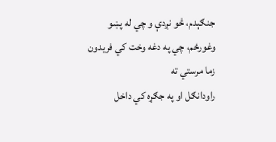جنګېدم، څو نږدې و چي له پښو وغورځم، چي په دغه وخت كي فريدون زما مرستي ته
راودانګل او په جګړه كي داخل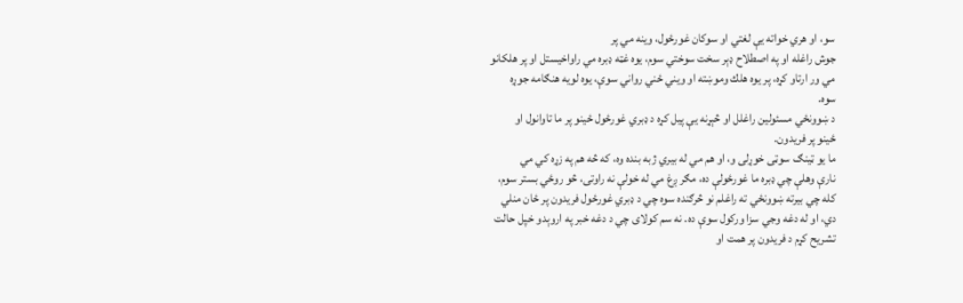سو، او هري خواته يې لغتي او سوكان غورځول، وينه مي پر
جوش راغله او په اصطلاح ډېر سخت سوختي سوم، يوه غټه ډبره مي راواخيستل او پر هلكانو
مي ور ارتاو كړه، پر يوه هلك وموښته او ويني ځني رواني سوې، يوه لويه هنګامه جوړه
سوه.
د ښوونځي مسئولين راغلل او څېړنه يې پيل كړه د ډبري غورځول ځينو پر ما تاوانول او
ځينو پر فريدون.
ما يو ټينګ سوټى خوړلى و، او هم مي له بيري ژبه بنده وه، كه څه هم په زړه كي مي
نارې وهلې چي ډبره ما غورځولې ده، مګر ږغ مي له خولې نه راوتى، څو روځي بستر سوم،
كله چي بيرته ښوونځي ته راغلم نو څرګنده سوه چي د ډبري غورځول فريدون پر ځان منلي
دي، او له دغه وجي سزا وركول سوې ده. نه سم كولاى چي د دغه خبر په اروېدو خپل حالت
تشريح كړم د فريدون پر همت او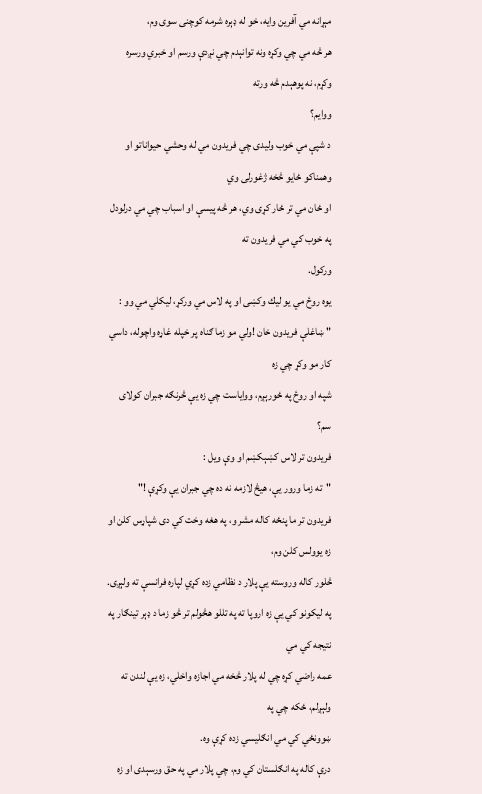مېړانه مي آفرين وايه، خو له ډېره شرمه كوچنى سوى وم،
هر څه مي چي وكړه ونه توانېدم چي نږدې ورسم او خبري ورسره وكړم، نه پوهېدم څه ورته
ووايم؟
د شپې مي خوب وليدى چي فريدون مي له وحشي حيواناتو او وهمناكو ځايو څخه ژغورلى وي
او ځان مي تر ځار كړى وي، هر څه پيسې او اسباب چي مي درلودل په خوب كي مي فريدون ته
وركول.
يوه روځ مي يو ليك وكښى او په لاس مي وركړ، ليكلي مي وو :
" ښاغلې فريدون خان !ولي مو زما ګناه پر خپله غاړه واچوله، داسي كار مو وكړ چي زه
شپه او روځ په ځورېږم، وواياست چي زه يې څرنګه جبران كولاى سم؟
فريدون تر لاس كښېكښم او وې ويل :
"ته زما ورور يې، هيڅ لازمه نه ده چي جبران يې وكړې !"
فريدون تر ما پنځه كاله مشر و، په هغه وخت كي دى شپاړس كلن او زه يوولس كلن وم،
څلور كاله وروسته يې پلار د نظامي زده كړي لپاره فرانسې ته ولېږى.
په ليكونو كي يې زه اروپا ته په تللو هڅولم تر څو زما د ډېر تينګار په نتيجه كي مي
عمه راضي كړه چي له پلار څخه مي اجازه واخلي، زه يې لندن ته ولېږلم، ځكه چي په
ښوونځي كي مي انګليسي زده كړې وه.
درې كاله په انګلستان كي وم، چي پلار مي په حق ورسېدى او زه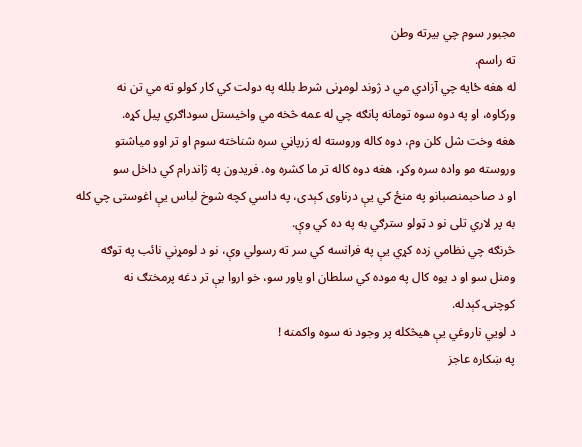مجبور سوم چي بيرته وطن
ته راسم.
له هغه ځايه چي آزادي مي د ژوند لومړنى شرط بلله په دولت كي كار كولو ته مي تن نه
وركاوه، او په دوه سوه تومانه پانګه چي له عمه څخه مي واخيستل سوداګري پيل كړه.
هغه وخت شل كلن وم، دوه كاله وروسته له زرپاڼي سره شناخته سوم او تر اوو مياشتو
وروسته مو واده سره وكړ، هغه دوه كاله تر ما كشره وه. فريدون په ژاندرام كي داخل سو
او د صاحبمنصبانو په منځ كي يې درناوى كېدى، په داسي كچه شوخ لباس يې اغوستى چي كله
به پر لاري تلى نو د ټولو سترګي به په ده كي وې.
څرنګه چي نظامي زده كړي يې په فرانسه كي سر ته رسولي وې، نو د لومړني نائب په توګه
ومنل سو او د يوه كال په موده كي سلطان او ياور سو، خو اروا يې تر دغه پرمختګ نه
كوچنۍ كېدله.
د لويي ناروغي يې هيڅكله پر وجود نه سوه واكمنه !
په ښكاره عاجز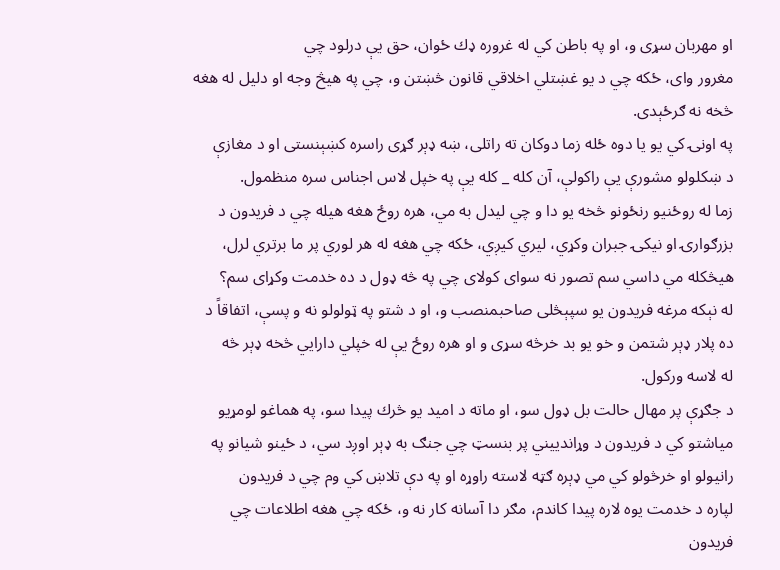او مهربان سړى و، او په باطن كي له غروره ډك ځوان، حق يې درلود چي
مغرور واى، ځكه چي د يو غښتلي اخلاقي قانون څښتن و، چي په هيڅ وجه او دليل له هغه
څخه نه ګرځېدى.
په اونۍ كي يو يا دوه ځله زما دوكان ته راتلى، ښه ډېر ګړى راسره كښېنستى او د مغازې
د ښكلولو مشورې يې راكولې، آن كله _ كله يې په خپل لاس اجناس سره منظمول.
زما له روځنيو رنځونو څخه يو دا و چي ليدل به مي، هره روځ هغه هيله چي د فريدون د
بزرګوارۍ او نيكۍ جبران وكړي، ليري كيږي، ځكه چي هغه له هر لوري پر ما برتري لرل،
هيڅكله مي داسي سم تصور نه سواى كولاى چي په څه ډول د ده خدمت وكړاى سم؟
له نېكه مرغه فريدون يو سپېڅلى صاحبمنصب و، او د شتو په ټولولو نه و پسې، اتفاقاً د
ده پلار ډېر شتمن و خو يو بد خرڅه سړى و او هره روځ يې له خپلي دارايي څخه ډېر څه
له لاسه وركول.
د جګړې پر مهال حالت بل ډول سو، او ماته د اميد يو څرك پيدا سو، په هماغو لومړيو
مياشتو كي د فريدون د وړاندييني پر بنسټ چي جنګ به ډېر اوږد سي، د ځينو شيانو په
رانيولو او خرڅولو كي مي ډېره ګټه لاسته راوړه او په دې تلاښ كي وم چي د فريدون
لپاره د خدمت يوه لاره پيدا كاندم، مګر دا آسانه كار نه و، ځكه چي هغه اطلاعات چي
فريدون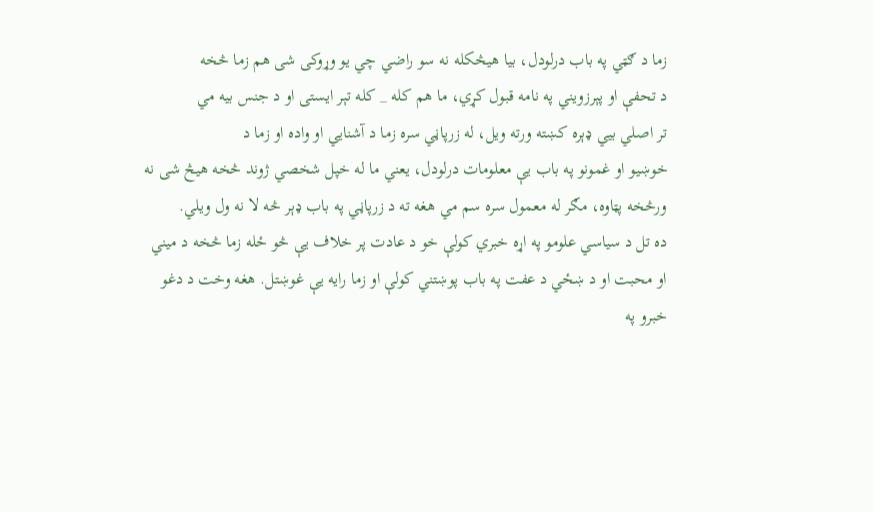زما د ګټي په باب درلودل، بيا هيڅكله نه سو راضي چي يو وړوكى شى هم زما څخه
د تحفې او پېرزويني په نامه قبول كړي، ما هم كله _ كله تېر ايستى او د جنس بيه مي
تر اصلي بيي ډېره كښته ورته ويل، له زرپاڼي سره زما د آشنايي او واده او زما د
خوښيو او غمونو په باب يې معلومات درلودل، يعني ما له خپل شخصي ژوند څخه هيڅ شى نه
ورڅخه پټاوه، مګر له معمول سره سم مي هغه ته د زرپاڼي په باب ډېر څه لا نه ول ويلي.
ده تل د سياسي علومو په اړه خبري كولې خو د عادت پر خلاف يې څو ځله زما څخه د ميني
او محبت او د ښځي د عفت په باب پوښتني كولې او زما رايه يې غوښتل. هغه وخت د دغو
خبرو په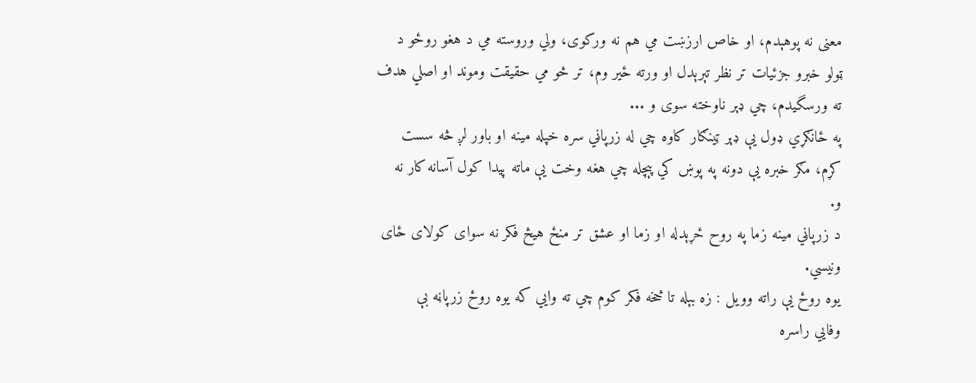معنى نه پوهېدم، او خاص ارزښت مي هم نه وركوى، ولي وروسته مي د هغو روځو د
ټولو خبرو جزئيات تر نظر تېرېدل او ورته ځير وم، تر څو مي حقيقت وموند او اصلي هدف
ته ورسگيدم، چي ډېر ناوخته سوى و ...
په ځانګړي ډول يې ډېر ټينګار كاوه چي له زرپاڼي سره خپله مينه او باور لږ څه سست
كړم، مګر خبره يې دونه په پوښ كي پېچله چي هغه وخت يې ماته پيدا كول آسانه كار نه
و.
د زرپاڼي مينه زما په روح ځړېدله او زما او عشق تر منځ هيڅ فكر نه سواى كولاى ځاى
ونيسي.
يوه روځ يې راته وويل : زه بېله تا څخه فكر كوم چي ته وايي كه يوه روځ زرپاڼه بې
وفايي راسره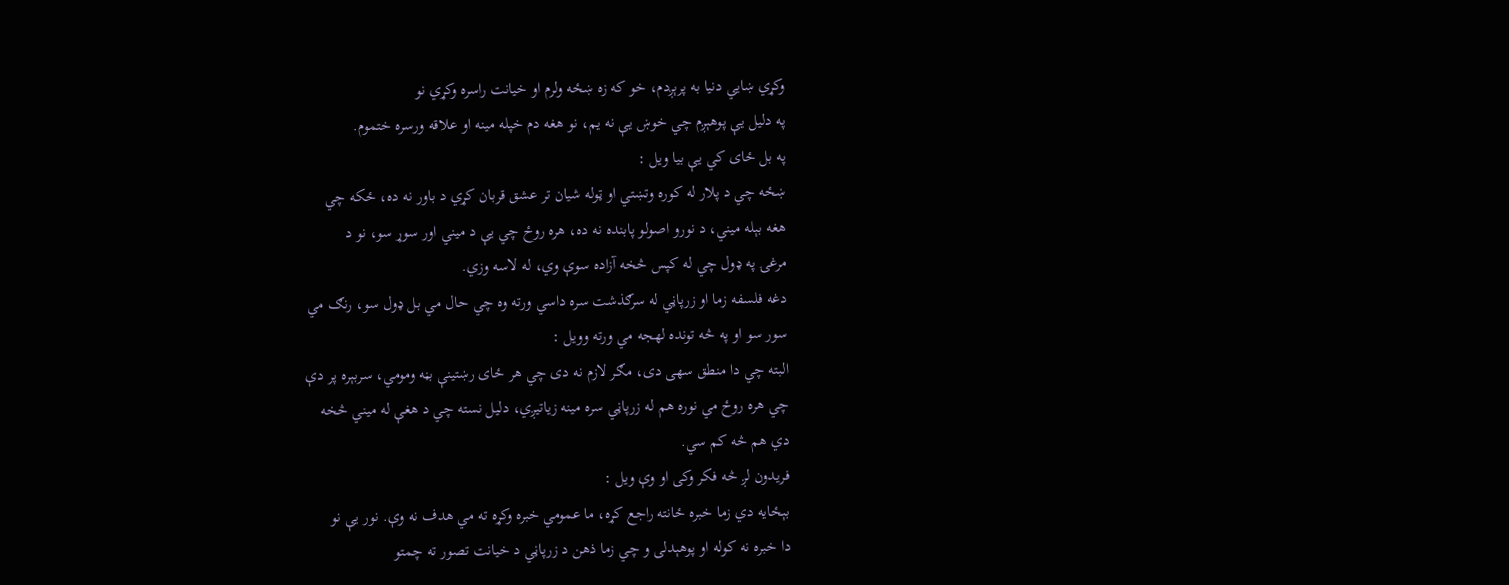وكړي ښايي دنيا به پرېږدم، خو كه زه ښځه ولرم او خيانت راسره وكړي نو
په دليل يې پوهېږم چي خوښ يې نه يم، نو هغه دم خپله مينه او علاقه ورسره ختموم.
په بل ځاى كي يې بيا ويل :
ښځه چي د پلار له كوره وتښتي او ټوله شيان تر عشق قربان كړي د باور نه ده، ځكه چي
هغه بېله ميني، د نورو اصولو پابنده نه ده، هره روځ چي يې د ميني اور سوړ سو، نو د
مرغۍ په ډول چي له كپس څخه آزاده سوې وي، له لاسه وزي.
دغه فلسفه زما او زرپاڼي له سرګذشت سره داسي ورته وه چي حال مي بل ډول سو، رنګ مي
سور سو او په څه تونده لهجه مي ورته وويل :
البته چي دا منطق سهى دى، مګر لازم نه دى چي هر ځاى رښتينې بڼه ومومي، سربېره پر دې
چي هره روځ مي نوره هم له زرپاڼي سره مينه زياتيږي، دليل نسته چي د هغې له ميني څخه
دي هم څه كم سي.
فريدون لږ څه فكر وكى او وې ويل :
بېځايه دي زما خبره ځانته راجع كړه، ما عمومي خبره وكړه ته مي هدف نه وې. نور يې نو
دا خبره نه كوله او پوهېدلى و چي زما ذهن د زرپاڼي د خيانت تصور ته چمتو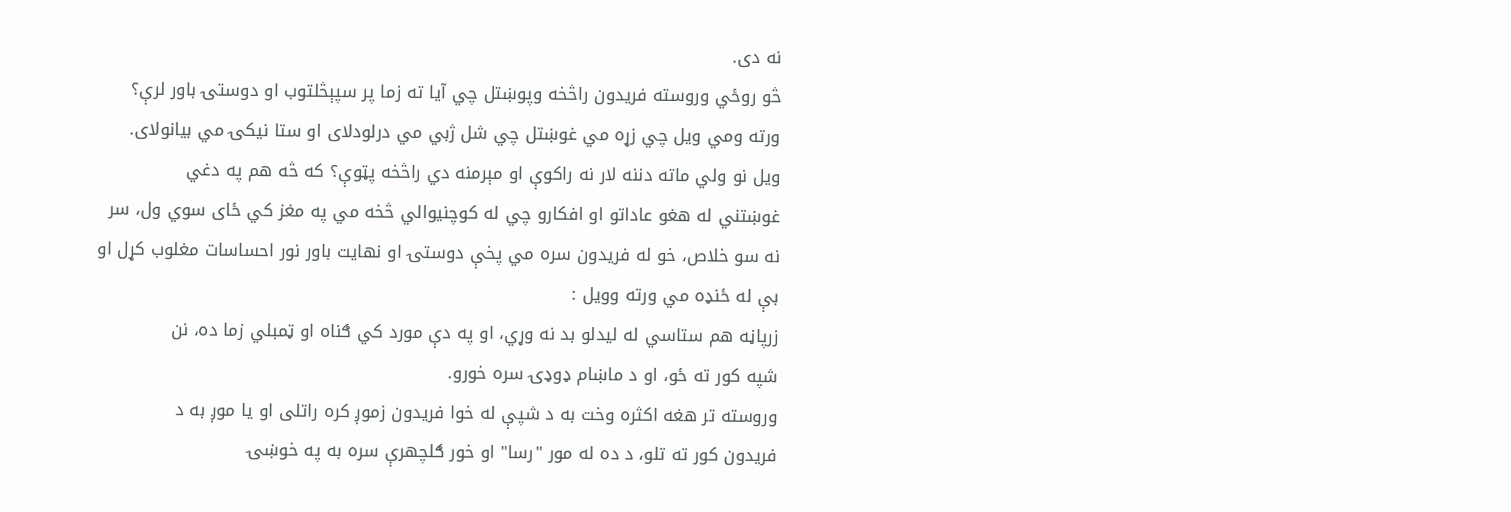نه دى.
څو روځي وروسته فريدون راڅخه وپوښتل چي آيا ته زما پر سپېڅلتوب او دوستۍ باور لرې؟
ورته ومي ويل چي زړه مي غوښتل چي شل ژبي مي درلودلاى او ستا نيكۍ مي بيانولاى.
ويل نو ولي ماته دننه لار نه راكوې او مېرمنه دي راڅخه پټوې؟ كه څه هم په دغي
غوښتني له هغو عاداتو او افكارو چي له كوچنيوالي څخه مي په مغز كي ځاى سوي ول، سر
نه سو خلاص، خو له فريدون سره مي پخې دوستۍ او نهايت باور نور احساسات مغلوب كړل او
بې له ځنډه مي ورته وويل :
زرپاڼه هم ستاسي له ليدلو بد نه وړي، او په دې مورد كي ګناه او ټمبلي زما ده، نن
شپه كور ته ځو، او د ماښام ډوډۍ سره خورو.
وروسته تر هغه اكثره وخت به د شپې له خوا فريدون زموږ كره راتلى او يا موږ به د
فريدون كور ته تلو، د ده له مور "رسا" او خور ګلچهرې سره به په خوښۍ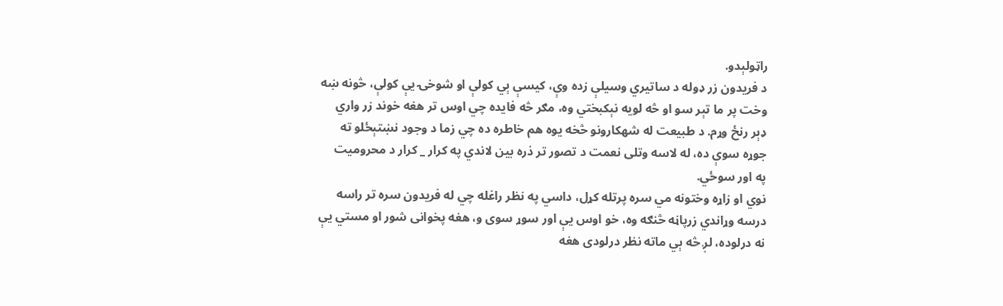راټولېدو.
د فريدون زر ډوله د ساتيري وسيلې زده وې، كيسې ېي كولې او شوخۍ يې كولې، څونه ښه
وخت پر ما تېر سو او څه لويه نېكبختي وه، مګر څه فايده چي اوس تر هغه خوند زر واري
ډېر رنځ وړم. د طبيعت له شهكارونو څخه يوه هم خاطره ده چي زما د وجود نښتېځلو ته
جوړه سوې ده، له لاسه وتلى نعمت د تصور تر ذره بين لاندي په كرار _ كرار د محروميت
په اور سوځي.
نوي او زاړه وختونه مي سره پرتله كړل، داسي په نظر راغله چي له فريدون سره تر راسه
درسه وړاندي زرپاڼه څنګه وه، خو اوس يې اور سوړ سوى و، هغه پخوانى شور او مستي يې
نه درلوده، لږ څه ېي ماته نظر درلودى هغه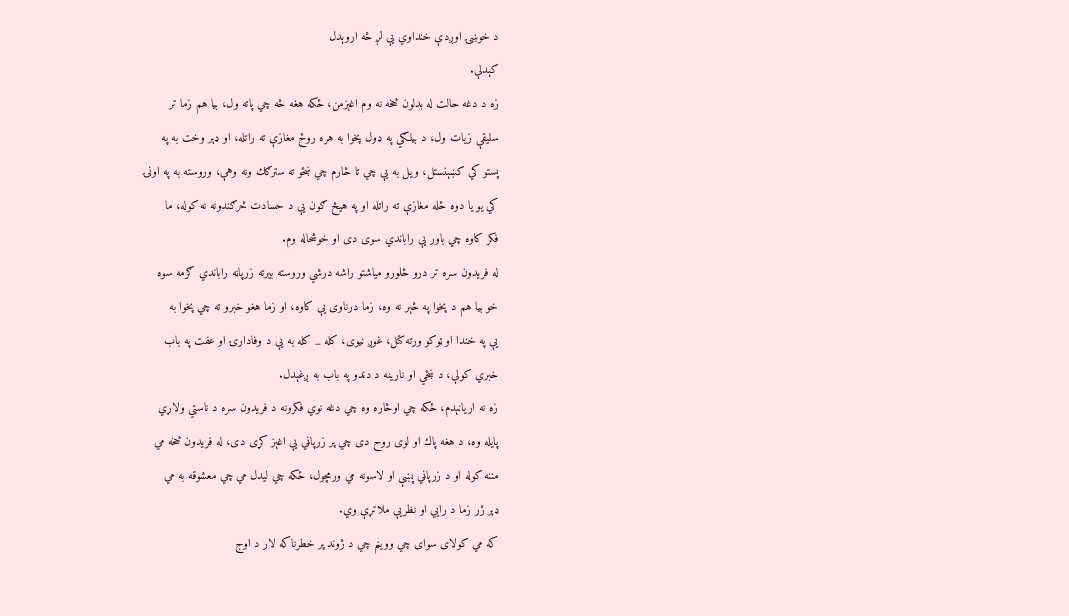د خوښۍ اوږدې خنداوي يې لږ څه اروېدل
كېدلې.
زه د دغه حالت له بدلون څخه نه وم اغېزمن، ځكه هغه څه چي پاته ول، بيا هم زما تر
سليقې زيات ول، د بيلګي په ډول پخوا به هره روځ مغازې ته راتله، او ډېر وخت به په
پستو كي كښېنستل، ويل به يې چي تا څارم چي ښځو ته سترګك ونه وهې، وروسته به په اونۍ
كي يو يا دوه ځله مغازې ته راتله او په هيڅ ګون يې د حسادت څرګندونه نه كوله، ما
فكر كاوه چي باور يې راباندي سوى دى او خوشحاله وم.
له فريدون سره تر درو څلورو مياشتو راشه درشي وروسته بيرته زرپاڼه راباندي ګرمه سوه
خو بيا هم د پخوا په څېر نه وه، زما درناوى يې كاوه، او زما هغو خبرو ته چي پخوا به
يې په خندا او ټوكو ورته كتل، غوږ نيوى، كله _ كله به يې د وفادارۍ او عفت په باب
خبري كولې، د ښځي او نارينه د دندو په باب به ږغېدل.
زه نه اريانېدم، ځكه چي اوڅاره وه چي دغه نوي فكرونه د فريدون سره د ناستي ولاړي
پايله وه، د هغه پاك او لوى روح دى چي پر زرپاڼي يې اغېز كړى دى، له فريدون څخه مي
مننه كوله او د زرپاڼي پښې او لاسونه مي ورمچول، ځكه چي ليدل مي چي معشوقه به مي
ډېر ژر زما د رايي او نظريې ملاتړې وي.
كه مي كولاى سواى چي ووينم چي د ژوند پر خطرناكه لار د اوج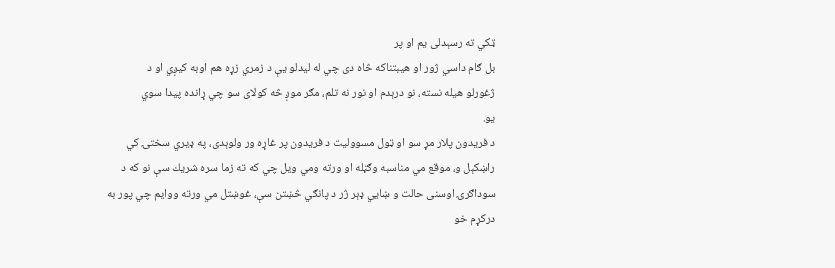ټكي ته رسېدلى يم او پر
بل ګام داسي ژور او هيبتناكه څاه دى چي له ليدلو يې د زمري زړه هم اوبه كيږي او د
ژغورلو هيله نسته، نو درېدم او نور نه تلم، مګر موږ څه كولاى سو چي ړانده پيدا سوي
يو.
د فريدون پلار مړ سو او ټول مسووليت د فريدون پر غاړه ور ولوېدى، په ډيري سختۍ كي
راښكېل و، موقع مي مناسبه وګڼله او ورته ومي ويل چي كه ته زما سره شريك سې نو كه د
سوداګرۍ اوسنى حالت و ښايي ډېر ژر د پانګي څښتن سې، غوښتل مي ورته ووايم چي پور به
دركړم خو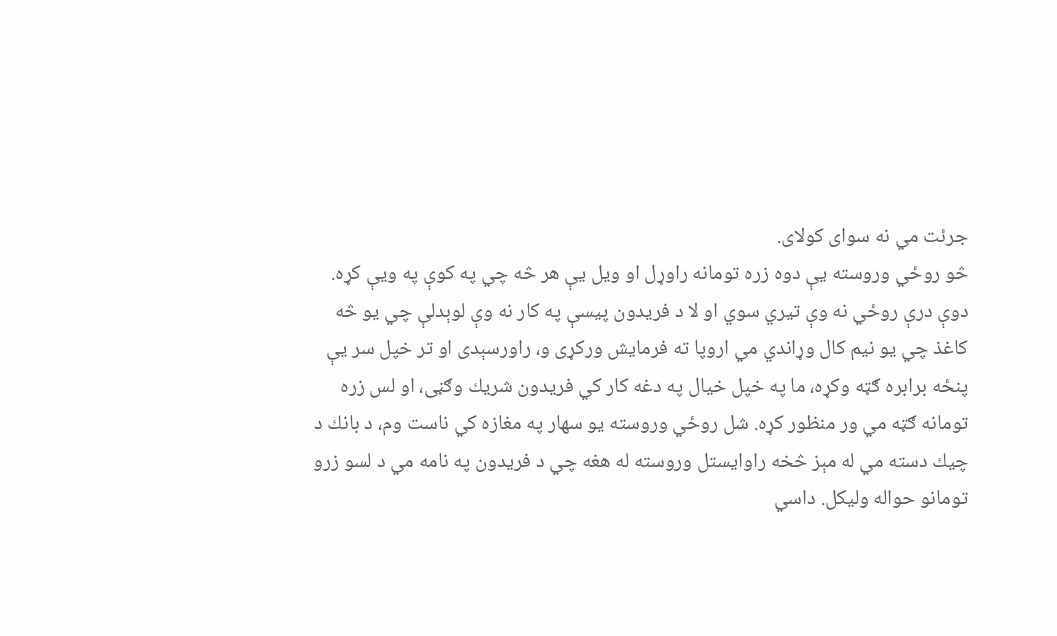جرئت مي نه سواى كولاى.
څو روځي وروسته يې دوه زره تومانه راوړل او ويل يې هر څه چي په كوې په ويې كړه.
دوې درې روځي نه وې تيري سوي او لا د فريدون پيسې په كار نه وې لوېدلې چي يو څه
كاغذ چي يو نيم كال وړاندي مي اروپا ته فرمايش وركړى و، راورسېدى او تر خپل سر يې
پنځه برابره ګټه وكړه، ما په خپل خيال په دغه كار كي فريدون شريك وګڼى، او لس زره
تومانه ګټه مي ور منظور كړه. شل روځي وروسته يو سهار په مغازه كي ناست وم، د بانك د
چيك دسته مي له مېز څخه راوايستل وروسته له هغه چي د فريدون په نامه مي د لسو زرو
تومانو حواله وليكل. داسي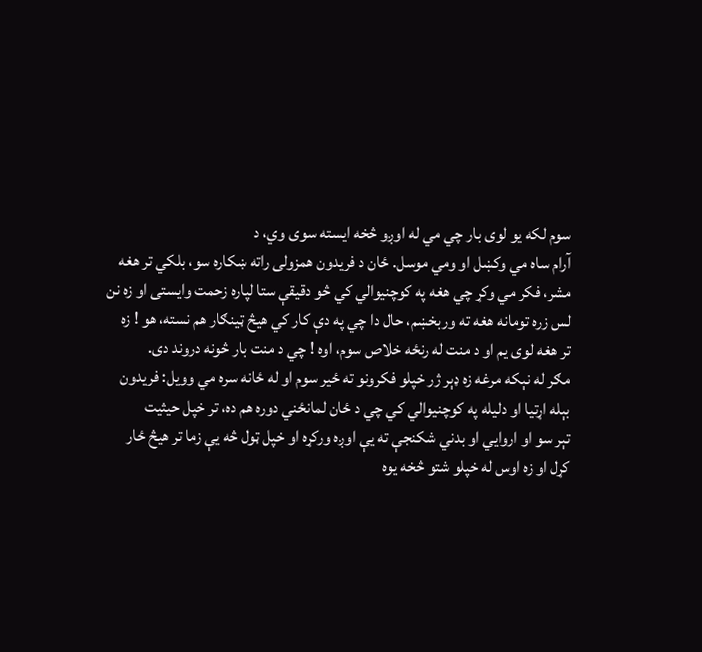سوم لكه يو لوى بار چي مي له اوږو څخه ايسته سوى وي، د
آرام ساه مي وكښل او ومي موسل. ځان د فريدون همزولى راته ښكاره سو، بلكي تر هغه
مشر، فكر مي وكړ چي هغه په كوچنيوالي كي څو دقيقې ستا لپاره زحمت وايستى او زه نن
لس زره تومانه هغه ته وربخښم، حال دا چي په دې كار كي هيڅ ټينګار هم نسته، هو ! زه
تر هغه لوى يم او د منت له رنځه خلاص سوم، اوه ! چي د منت بار څونه دروند دى.
مګر له نېكه مرغه زه ډېر ژر خپلو فكرونو ته ځير سوم او له ځانه سره مي وويل: فريدون
بېله اړتيا او دليله په كوچنيوالي كي چي د ځان لمانځني دوره هم ده، تر خپل حيثيت
تېر سو او اروايي او بدني شكنجې ته يې اوږه وركړه او خپل ټول څه يې زما تر هيڅ ځار
كړل او زه اوس له خپلو شتو څخه يوه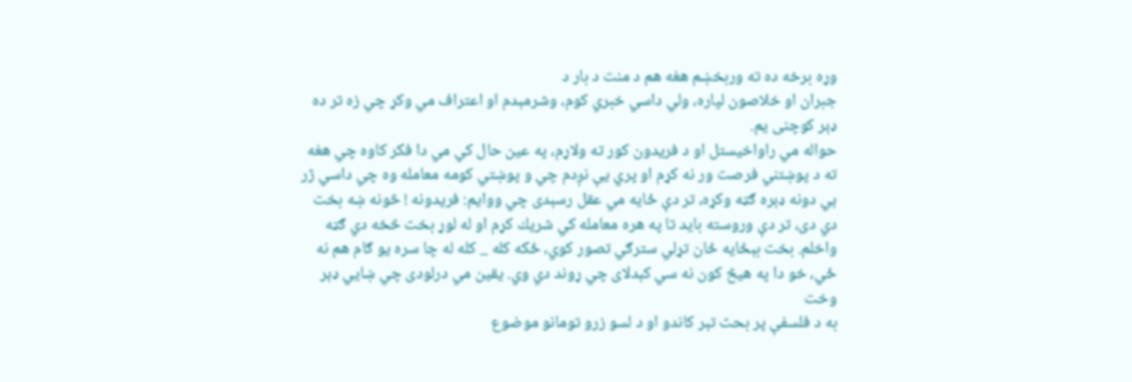وړه برخه ده ته وربخښم هغه هم د منت د بار د
جبران او خلاصون لپاره، ولي داسي خبري كوم، وشرمېدم او اعتراف مي وكړ چي زه تر ده
ډېر كوچنى يم.
حواله مي راواخيستل او د فريدون كور ته ولاړم، په عين حال كي مي دا فكر كاوه چي هغه
ته د پوښتني فرصت ور نه كړم او پري يې نږدم چي و پوښتي كومه معامله وه چي داسي ژر
ېي دونه ډېره ګټه وكړه، تر دې ځايه مي عقل رسېدى چي ووايم: فريدونه ! څونه ښه بخت
دي دى، تر دې وروسته بايد تا په هره معامله كي شريك كړم او له لوړ بخت څخه دي ګټه
واخلم. بخت بېځايه ځان تړلي سترګي تصور كوي، ځكه كله _ كله له چا سره يو ګام هم نه
ځي، خو دا په هيڅ كون نه سي كېدلاى چي ړوند دي وي. يقين مي درلودى چي ښايي ډېر وخت
به د فلسفې پر بحث تېر كاندو او د لسو زرو تومانو موضوع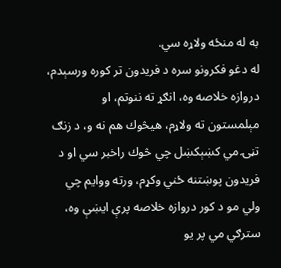به له منځه ولاړه سي.
له دغو فكرونو سره د فريدون تر كوره ورسېدم، دروازه خلاصه وه، انګړ ته ننوتم، او
مېلمستون ته ولاړم، هيڅوك هم نه و، د زنګ تڼۍ مي كښېكښل چي څوك راخبر سي او د
فريدون پوښتنه ځني وكړم، ورته ووايم چي ولي مو د كور دروازه خلاصه پرې ايښې وه،
سترګي مي پر يو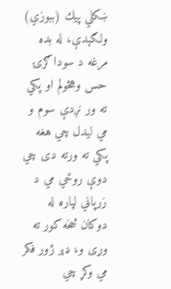ښكلي پيك (ببوزي) ولګېدې، له بده مرغه د سوداګرۍ حس وهڅولم او پكي
ته ور نږدې سوم و مي ليدل چي هغه پكي ته ورته دى چي دوې روځي مي د زرپاڼي لپاره له
دوكان څخه كور ته وړى و، ډېر ژور فكر مي وكړ چي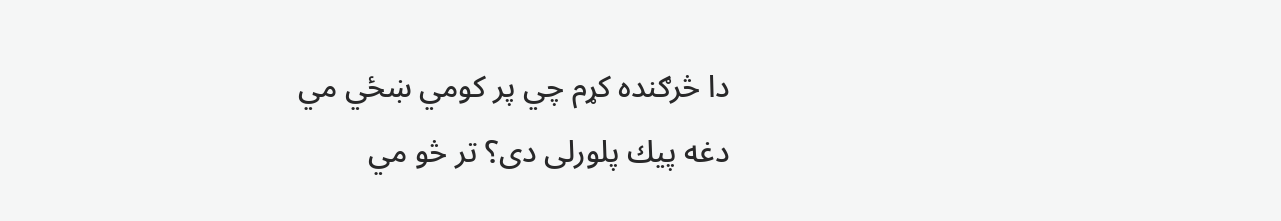دا څرګنده كړم چي پر كومي ښځي مي
دغه پيك پلورلى دى؟ تر څو مي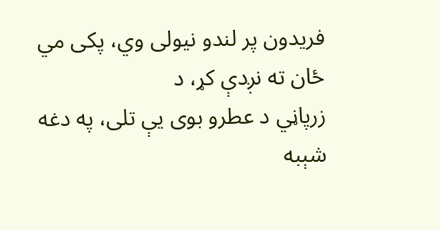فريدون پر لندو نيولى وي، پكى مي ځان ته نږدې كړ، د
زرپاڼي د عطرو بوى يې تلى، په دغه شېبه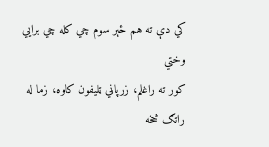كي دې ته هم ځېر سوم چي كله چي برايي وختي
كور ته راغلم، زرپاڼي ټليفون كاوه، زما له راتګ څخه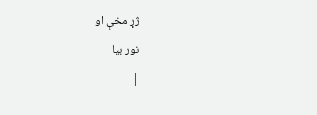ژړ مخې او
نور بيا
|